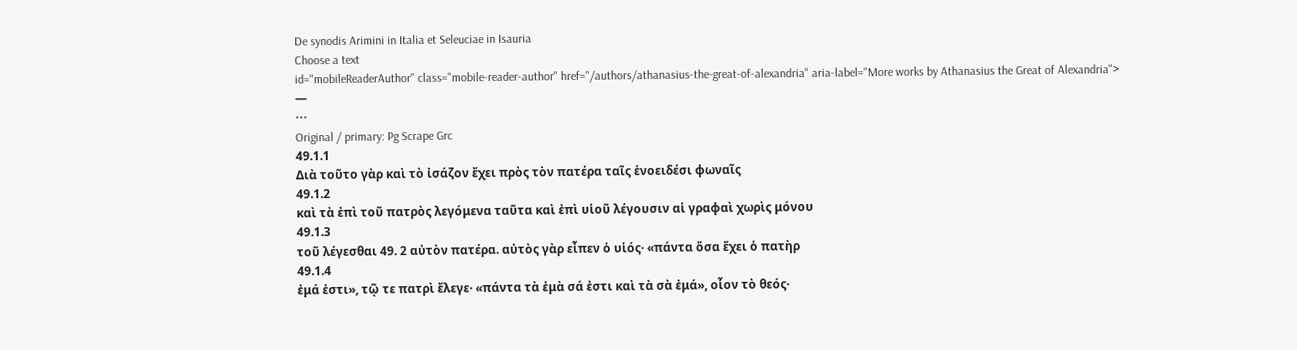De synodis Arimini in Italia et Seleuciae in Isauria
Choose a text
id="mobileReaderAuthor" class="mobile-reader-author" href="/authors/athanasius-the-great-of-alexandria" aria-label="More works by Athanasius the Great of Alexandria">
—
⋯
Original / primary: Pg Scrape Grc
49.1.1
Διὰ τοῦτο γὰρ καὶ τὸ ἰσάζον ἔχει πρὸς τὸν πατέρα ταῖς ἑνοειδέσι φωναῖς
49.1.2
καὶ τὰ ἐπὶ τοῦ πατρὸς λεγόμενα ταῦτα καὶ ἐπὶ υἱοῦ λέγουσιν αἱ γραφαὶ χωρὶς μόνου
49.1.3
τοῦ λέγεσθαι 49. 2 αὐτὸν πατέρα. αὐτὸς γὰρ εἶπεν ὁ υἱός· «πάντα ὅσα ἔχει ὁ πατὴρ
49.1.4
ἐμά ἐστι», τῷ τε πατρὶ ἔλεγε· «πάντα τὰ ἐμὰ σά ἐστι καὶ τὰ σὰ ἐμά», οἷον τὸ θεός·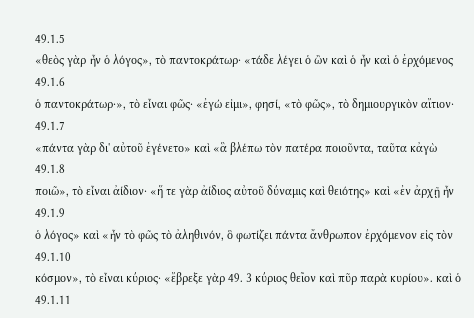49.1.5
«θεὸς γὰρ ἦν ὁ λόγος», τὸ παντοκράτωρ· «τάδε λέγει ὁ ὢν καὶ ὁ ἦν καὶ ὁ ἐρχόμενος
49.1.6
ὁ παντοκράτωρ·», τὸ εἶναι φῶς· «ἐγώ εἰμι», φησί, «τὸ φῶς», τὸ δημιουργικὸν αἴτιον·
49.1.7
«πάντα γὰρ δι' αὐτοῦ ἐγένετο» καὶ «ἃ βλέπω τὸν πατέρα ποιοῦντα, ταῦτα κἀγὼ
49.1.8
ποιῶ», τὸ εἶναι ἀίδιον· «ἥ τε γὰρ ἀίδιος αὐτοῦ δύναμις καὶ θειότης» καὶ «ἐν ἀρχῇ ἦν
49.1.9
ὁ λόγος» καὶ «ἦν τὸ φῶς τὸ ἀληθινόν, ὃ φωτίζει πάντα ἄνθρωπον ἐρχόμενον εἰς τὸν
49.1.10
κόσμον», τὸ εἶναι κύριος· «ἔβρεξε γὰρ 49. 3 κύριος θεῖον καὶ πῦρ παρὰ κυρίου». καὶ ὁ
49.1.11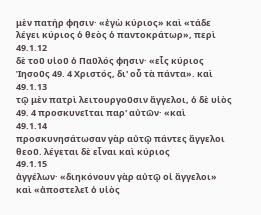μὲν πατήρ φησιν· «ἐγὼ κύριος» καὶ «τάδε λέγει κύριος ὁ θεὸς ὁ παντοκράτωρ», περὶ
49.1.12
δὲ τοῦ υἱοῦ ὁ Παῦλός φησιν· «εἷς κύριος Ἰησοῦς 49. 4 Χριστός, δι' οὗ τὰ πάντα». καὶ
49.1.13
τῷ μὲν πατρὶ λειτουργοῦσιν ἄγγελοι, ὁ δὲ υἱὸς 49. 4 προσκυνεῖται παρ' αὐτῶν· «καὶ
49.1.14
προσκυνησάτωσαν γὰρ αὐτῷ πάντες ἄγγελοι θεοῦ. λέγεται δὲ εἶναι καὶ κύριος
49.1.15
ἀγγέλων· «διηκόνουν γὰρ αὐτῷ οἱ ἄγγελοι» καὶ «ἀποστελεῖ ὁ υἱὸς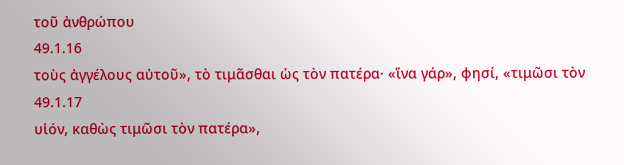τοῦ ἀνθρώπου
49.1.16
τοὺς ἀγγέλους αὐτοῦ», τὸ τιμᾶσθαι ὡς τὸν πατέρα· «ἵνα γάρ», φησί, «τιμῶσι τὸν
49.1.17
υἱόν, καθὼς τιμῶσι τὸν πατέρα»,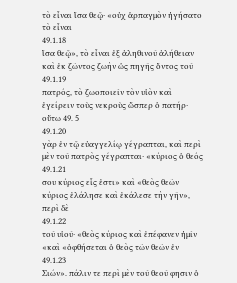τὸ εἶναι ἴσα θεῷ· «οὐχ ἁρπαγμὸν ἡγήσατο τὸ εἶναι
49.1.18
ἴσα θεῷ», τὸ εἶναι ἐξ ἀληθινοῦ ἀλήθειαν καὶ ἐκ ζῶντος ζωὴν ὡς πηγῆς ὄντος τοῦ
49.1.19
πατρός, τὸ ζωοποιεῖν τὸν υἱὸν καὶ ἐγείρειν τοὺς νεκροὺς ὥσπερ ὁ πατήρ· οὕτω 49. 5
49.1.20
γὰρ ἐν τῷ εὐαγγελίῳ γέγραπται, καὶ περὶ μὲν τοῦ πατρὸς γέγραπται· «κύριος ὁ θεός
49.1.21
σου κύριος εἷς ἐστι» καὶ «θεὸς θεῶν κύριος ἐλάλησε καὶ ἐκάλεσε τὴν γῆν», περὶ δὲ
49.1.22
τοῦ υἱοῦ· «θεὸς κύριος καὶ ἐπέφανεν ἡμῖν «καὶ «ὀφθήσεται ὁ θεὸς τῶν θεῶν ἐν
49.1.23
Σιών». πάλιν τε περὶ μὲν τοῦ θεοῦ φησιν ὁ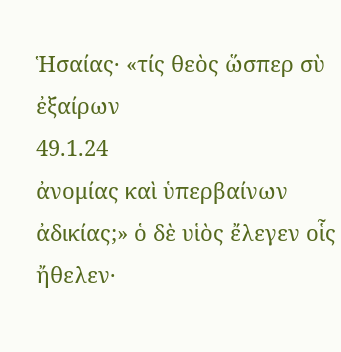Ἡσαίας· «τίς θεὸς ὥσπερ σὺ ἐξαίρων
49.1.24
ἀνομίας καὶ ὑπερβαίνων ἀδικίας;» ὁ δὲ υἱὸς ἔλεγεν οἷς ἤθελεν·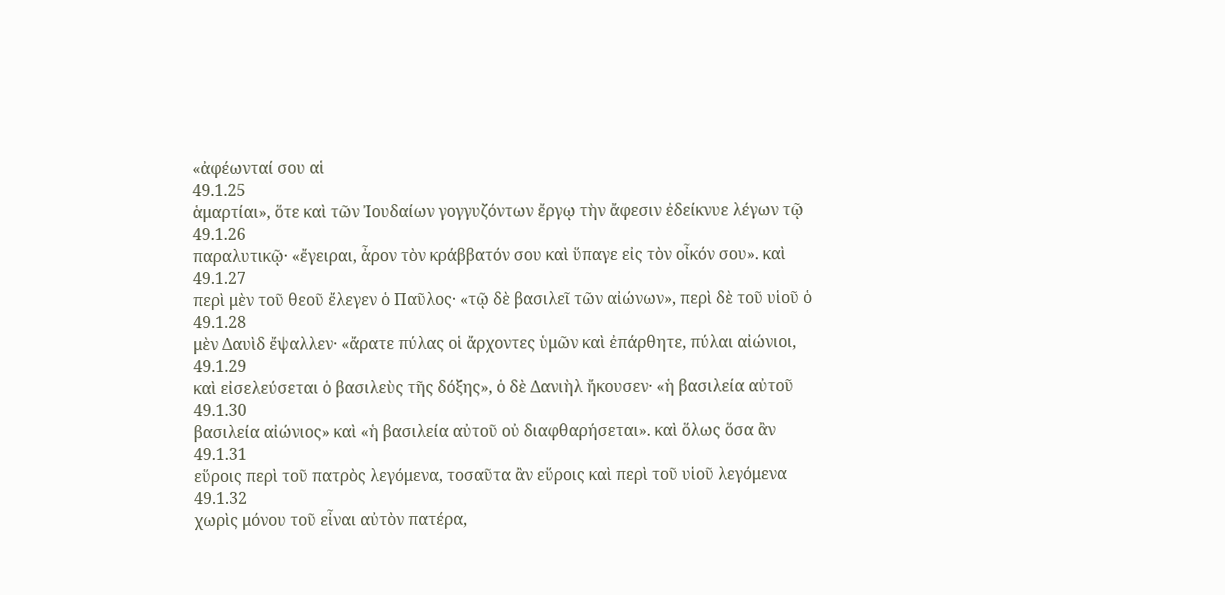«ἀφέωνταί σου αἱ
49.1.25
ἁμαρτίαι», ὅτε καὶ τῶν Ἰουδαίων γογγυζόντων ἔργῳ τὴν ἄφεσιν ἐδείκνυε λέγων τῷ
49.1.26
παραλυτικῷ· «ἔγειραι, ἆρον τὸν κράββατόν σου καὶ ὕπαγε εἰς τὸν οἶκόν σου». καὶ
49.1.27
περὶ μὲν τοῦ θεοῦ ἔλεγεν ὁ Παῦλος· «τῷ δὲ βασιλεῖ τῶν αἰώνων», περὶ δὲ τοῦ υἱοῦ ὁ
49.1.28
μὲν Δαυὶδ ἔψαλλεν· «ἄρατε πύλας οἱ ἄρχοντες ὑμῶν καὶ ἐπάρθητε, πύλαι αἰώνιοι,
49.1.29
καὶ εἰσελεύσεται ὁ βασιλεὺς τῆς δόξης», ὁ δὲ Δανιὴλ ἤκουσεν· «ἡ βασιλεία αὐτοῦ
49.1.30
βασιλεία αἰώνιος» καὶ «ἡ βασιλεία αὐτοῦ οὐ διαφθαρήσεται». καὶ ὅλως ὅσα ἂν
49.1.31
εὕροις περὶ τοῦ πατρὸς λεγόμενα, τοσαῦτα ἂν εὕροις καὶ περὶ τοῦ υἱοῦ λεγόμενα
49.1.32
χωρὶς μόνου τοῦ εἶναι αὐτὸν πατέρα,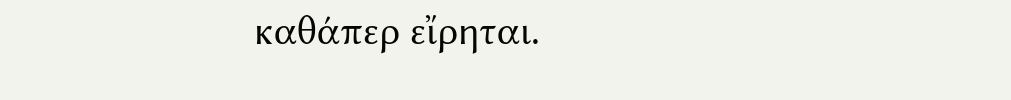καθάπερ εἴρηται.